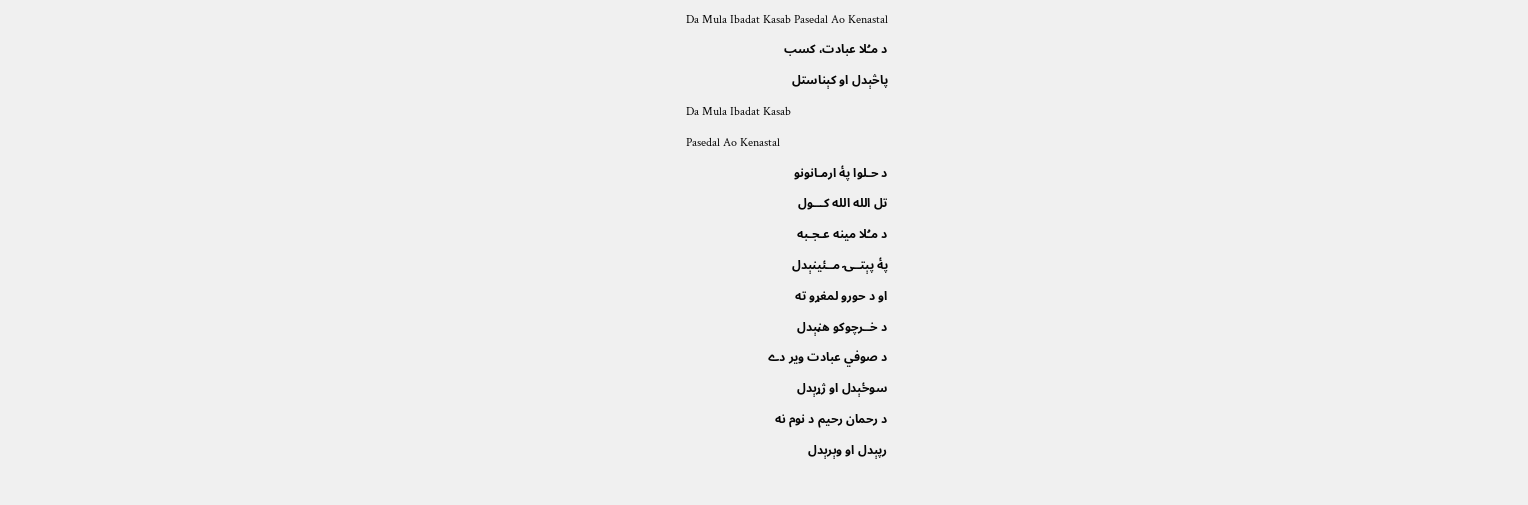Da Mula Ibadat Kasab Pasedal Ao Kenastal
د مـُلا عبادت، کسب
پاڅېدل او کېناستل
Da Mula Ibadat Kasab
Pasedal Ao Kenastal
د حـلوا پۀ ارمـانونو
تل الله الله کـــول
د مـُلا مینه عـجـبه
پۀ پېتــۍ مــئینېدل
او د حورو لمغړو ته
د خــرچوکو هڼېدل
د صوفي عبادت ویر دے
سوځېدل او ژړېدل
د رحمان رحیم د نوم نه
رپېدل او وېرېدل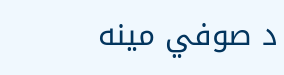د صوفي مینه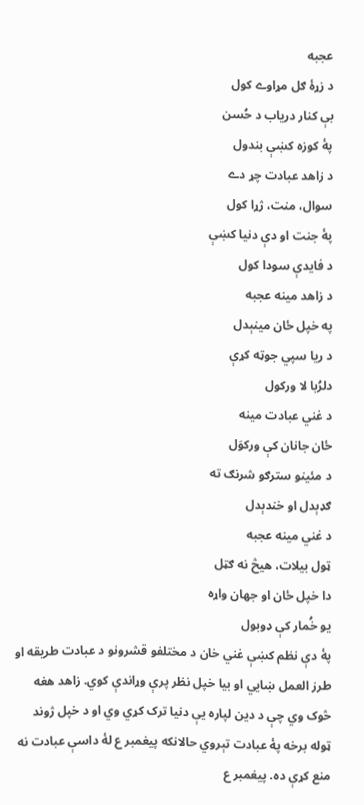عجبه
د زړۀ ګل مړاوے کول
بې کنار دریاب د حُسن
پۀ کوزه کښې بندول
د زاهد عبادت چړ دے
سوال، منت، ژړا کول
پۀ جنت او دې دنیا کښې
د فایدې سودا کول
د زاهد مینه عجبه
په خپل ځان مینېدل
د ریا سپي جوټه کړې
دلرُبا لا ورکول
د غني عبادت مینه
ځان جانان کې ورکوَل
د مئینو سترګو شرنګ ته
ګډېدل او خندېدل
د غني مینه عجبه
ټول بیلات، هیڅ نه ګټل
دا خپل ځان او جهان واړه
یو خُمار کې ډوبول
پۀ دې نظم کښې غني خان د مختلفو قشرونو د عبادت طریقه او طرز العمل ښايي او بیا خپل نظر پرې وړاندې کوي. زاهد هغه څوک وي چې د دین لپاره یې دنیا ترک کړي وي او د خپل ژوند ټوله برخه پۀ عبادت تېروي حالانکه پیغمبر ع لۀ داسې عبادت نه منع کړې ده. پيغمبر ع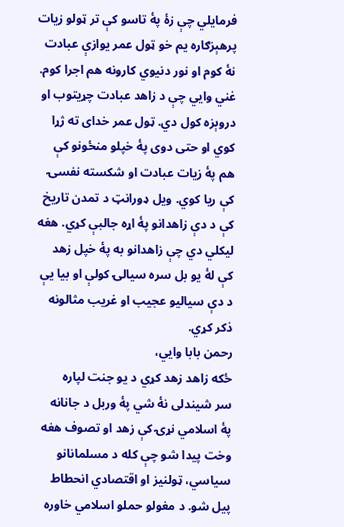فرمایلي چې زۀ پۀ تاسو کې تر ټولو زیات پرهېزګاره یم خو ټول عمر یوازې عبادت نۀ کوم او نور دنیوي کارونه هم اجرا کوم.
غني وایي چې د زاهد عبادت چړیتوب او دروېزه کول دي. ټول عمر خدای ته ژړا کوي او حتی دوی پۀ خپلو منځونو کې هم پۀ زیات عبادت او شکسته نفسۍ کې ریا کوي. ویل ډورانټ د تمدن تاریخ کې د دې زاهدانو پۀ اړه جالبې کړي. هغه لیکلي دي چې زاهدانو به پۀ خپل زهد کې لۀ یو بل سره سیالۍ کولې او بیا یې د دې سیالیو عجیب او غریب مثالونه ذکر کړي.
رحمن بابا وایي،
ځکه زاهد زهد کړي د یو جنت لپاره
سر شیندلی نۀ شي پۀ وربل د جانانه
پۀ اسلامي نړۍ کې زهد او تصوف هغه وخت پیدا شو چې کله د مسلمانانو سیاسي، ټولنیز او اقتصادي انحطاط پیل شو. د مغولو حملو اسلامي خاوره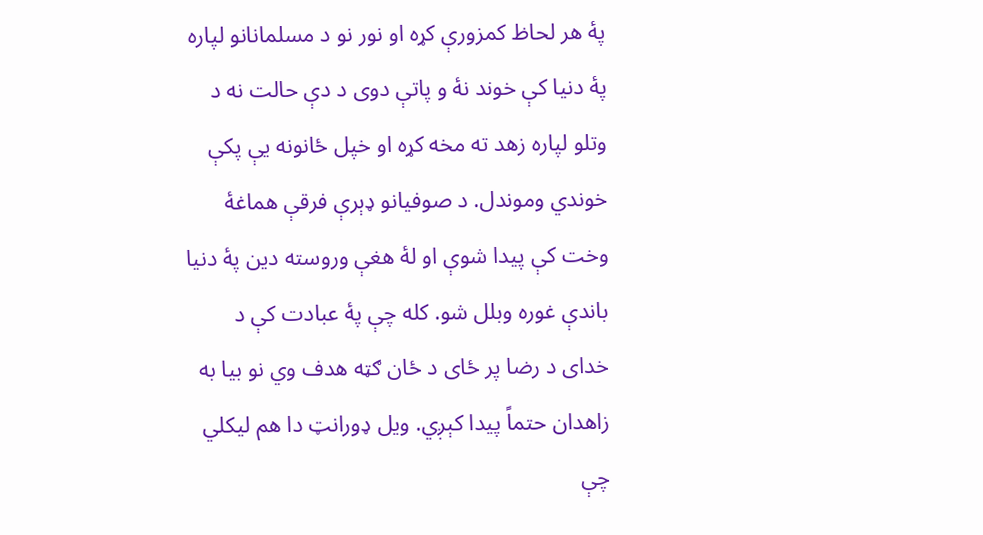پۀ هر لحاظ کمزورې کړه او نور نو د مسلمانانو لپاره پۀ دنیا کې خوند نۀ و پاتې دوی د دې حالت نه د وتلو لپاره زهد ته مخه کړه او خپل ځانونه یې پکې خوندي وموندل. د صوفیانو ډېرې فرقې هماغۀ وخت کې پیدا شوې او لۀ هغې وروسته دین پۀ دنیا باندې غوره وبلل شو. کله چې پۀ عبادت کې د خدای د رضا پر ځای د ځان ګټه هدف وي نو بیا به زاهدان حتماً پیدا کېږي. ویل ډورانټ دا هم لیکلي چې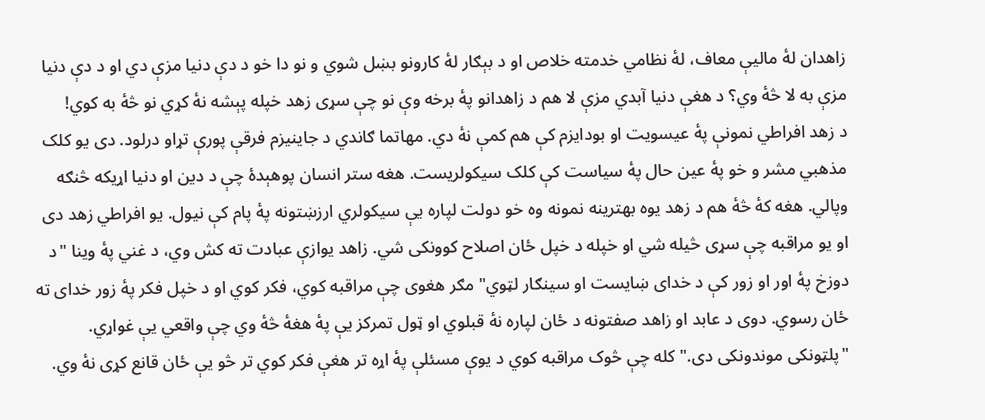زاهدان لۀ مالیې معاف، لۀ نظامي خدمته خلاص او د بېګار لۀ کارونو بښل شوي و نو دا خو د دې دنیا مزې دي او د دې دنیا مزې به لا څۀ وي؟ د هغې دنیا آبدي مزې لا هم د زاهدانو پۀ برخه وې نو چې سړی زهد خپله پېشه نۀ کړي نو څۀ به کوي!
د زهد افراطي نمونې پۀ عیسویت او بودایزم کې هم کمې نۀ دي. مهاتما ګاندي د جاینیزم فرقې پورې تړاو درلود. دی یو کلک مذهبي مشر و خو پۀ عین حال پۀ سیاست کې کلک سیکولریست. هغه ستر انسان پوهېدۀ چې د دین او دنیا اړيکه څنګه وپالي. هغه کۀ څۀ هم د زهد یوه بهترینه نمونه وه خو دولت لپاره یې سیکولري ارزښتونه پۀ پام کې نیول. یو افراطي زهد دی او یو مراقبه چې سړی څیله شي او خپله د خپل ځان اصلاح کوونکی شي. زاهد یوازې عبادت ته کش وي، د غني پۀ وینا "د دوزخ پۀ اور او زور کې د خدای ښایست او سینګار لټوي" مګر هغوی چې مراقبه کوي، فکر کوي او د خپل فکر پۀ زور خدای ته ځان رسوي. دوی د عابد او زاهد صفتونه د ځان لپاره نۀ قبلوي او ټول تمرکز یې پۀ هغۀ څۀ وي چې واقعي یې غواړي. "پلټونکی موندونکی دی." کله چې څوک مراقبه کوي د یوې مسئلې پۀ اړه تر هغې فکر کوي تر څو یې ځان قانع کړی نۀ وي.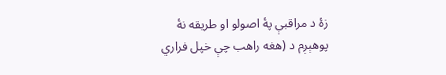زۀ د مراقبې پۀ اصولو او طریقه نۀ پوهېږم د (هغه راهب چې خپل فراري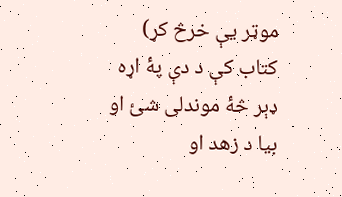موټر یې خرڅ کړ) کتاب کې د دې پۀ اړه ډېر څۀ موندلی شئ او بیا د زهد او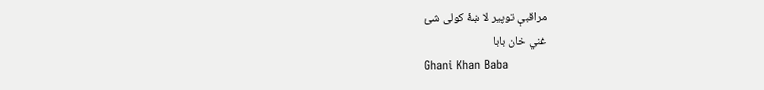مراقبې توپیر لا ښۀ کولی شئ
غني خان بابا
Ghani Khan Baba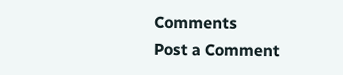Comments
Post a Comment